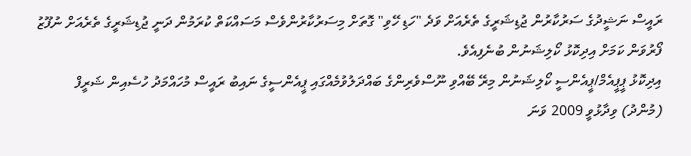ރައީސް ނަޝީދުގެ ސަރުކާރުން ޖުޑިޝަރީގެ ތެރެއަށް ވަދެ "ހަޑި ހޭވި" ގޮތަށް މިސަރުކާރުންވެސް މަސައްކަތް ކުރަމުން ދަނީ ޖުޑިޝަރީގެ ތެރެއަށް ނުފޫޒު ފޯރުވަން ކަމަށް އިދިކޮޅު ކޯލިޝަނުން ބުނެފިއެވެ.
އިދިކޮޅު ޕީޕީއެމް/ޕީއެންސީ ކޯލިޝަނުން މިރޭ ބޭއްވި ނޫސްވެރިންގެ ބައްދަލުވުމެއްގައި ޕީއެންސީގެ ނައިބު ރައީސް މުހައްމަދު ހުސެއިން ޝަރީފް (މުންދު) ވިދާޅުވީ 2009 ވަނަ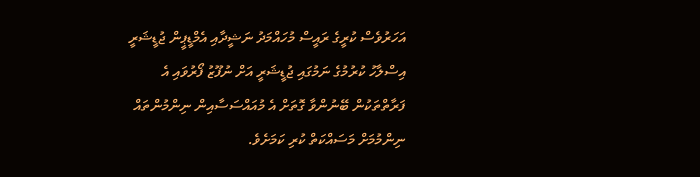އަހަރުވެސް ކުރީގެ ރައީސް މުހައްމަދު ނަޝީދާއި އެމްޑީޕީން ޖުޑީޝަރީ އިސްލާހު ކުރުމުގެ ނަމުގައި ޖުޑީޝަރީ އަށް ނުފޫޒު ފޯރުވައި އެ ފަރާތްތަކުން ބޭނުންވާ ގޮތަށް އެ މުއައްސަސާއިން ނިންމުންތައް ނިންމުމަށް މަސައްކަތް ކުރި ކަމަށެވެ.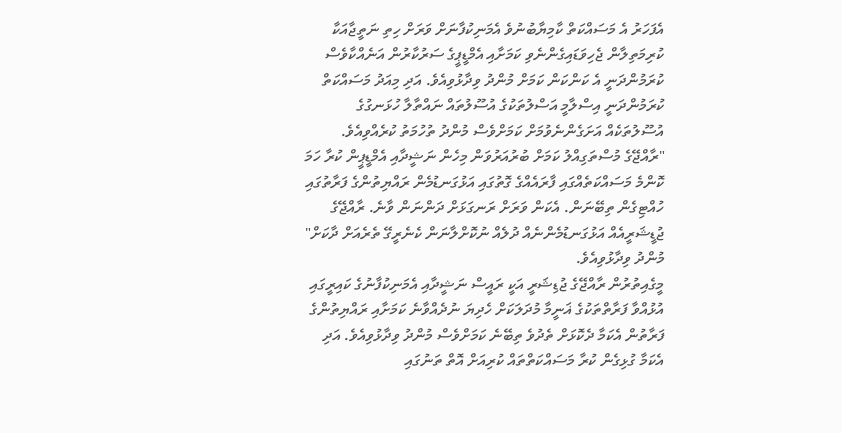އެފަހަރު އެ މަސައްކަތް ކާމިޔާބުނުވެ އެމަނިކުފާނަށް ވަރަށް ހިތި ނަތީޖާއަކާ ކުރިމަތިލާން ޖެހިވަޑައިގެންނެވި ކަމަށާއި އެމްޑީޕީގެ ސަރުކާރުން އަނެއްކާވެސް ކުރަމުންދަނީ އެ ކަންކަން ކަމަށް މުންދު ވިދާޅުވިއެވެ. އަދި މިއަދު މަސައްކަތް ކުރަމުންދަނީ އިސްލާމީ އަސްލުތަކުގެ އުސޫލުތައް ނައްތާލާ ހުޅަނގުގެ އުސޫލުތަކެއް އަށަގެންނެވުމަށް ކަމަށްވެސް މުންދު ތުހުމަތު ކުރެއްވިއެވެ.
"ރާއްޖޭގެ މުސްތަގިއްލު ކަމަށް ބުރުއަރުވަން މިހެން ނަޝީދާއި އެމްޑީޕީން ކުރާ ހަމަ ކޮންމެ މަސައްކަތެއްގައި ފާރައެއްގެ ގޮތުގައި އަޅުގަނޑުމެން ރައްޔިތުންގެ ފަރާތުގައި ހުއްޓިގެން ތިބޭނަން. އެކަން ވަރަށް ރަނގަޅަށް ދަންނަން ވާނެ. ރާއްޖޭގެ ޖުޑީޝަރީއެއް އަޅުގަނޑުމެންނެއް ދުލެއް ނުކޮށްލާނަން ކެނެރީގޭ ތެރެއަށް ދާކަށް" މުންދު ވިދާޅުވިއެވެ.
މީގެއިތުރުން ރާއްޖޭގެ ޖުޑިޝަރީ އަކީ ރައީސް ނަޝީދާއި އެމަނިކުފާނުގެ ކައިރީގައި އުޅުއްވާ ފަރާތްތަކުގެ ޣަނީމާ މުދަލަކަށް ހެދިޔަ ނުދެއްވާނެ ކަމަށާއި ރައްޔިތުންގެ ފަރާތުން އެކަމާ ދެކޮޅަށް ތެދުވެ ތިބޭނެ ކަމަށްވެސް މުންދު ވިދާޅުވިއެވެ. އަދި އެކަމާ ގުޅިގެން ކުރާ މަސައްކަތްތައް ކުރިއަށް އޮތް ތަނުގައި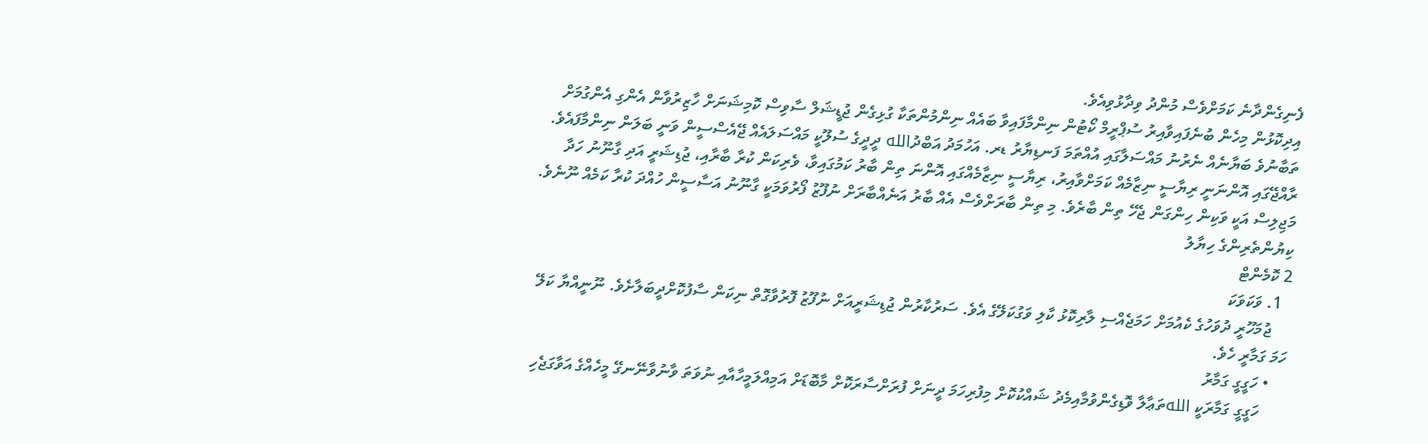ފެނިގެންދާނެ ކަމަށްވެސް މުންދު ވިދާޅުވިއެވެ.
އިދިކޮޅުން މިހެން ބުނެފައިވާއިރު ސުޕްރީމް ކޯޓުން ނިންމާފައިވާ ބައެއް ނިންމުންތަކާ ގުޅިގެން ޖުޑީޝަލް ސާވިސް ކޮމިޝަނަށް ހާޒިރުވާން އެންގި އެންގުމަށް ތަބާނުވެ ބަޔާނެއް ނެރުނު މައްސަލާގައި އުއްތަމަ ފަނޑިޔާރު ޑރ. އަހުމަދު އަބްދުالله ދީދީގެ ސުލޫކީ މައްސަލައެއް ޖޭއެސްސީން ވަނީ ބަލަން ނިންމާފައެވެ.
ރާއްޖޭގައި އޮންނަނީ ރިޔާސީ ނިޒާމެއް ކަމަށްވާއިރު، ރިޔާސީ ނިޒާމެއްގައި އޮންނަ ތިން ބާރު ކަމުގައިވާ، ވެރިކަން ކުރާ ބާރާއި، ޖުޑިޝަރީ އަދި ގާނޫނު ހަދާ މަޖިލިސް އަކީ ވަކިން ހިންގަން ޖެހޭ ތިން ބާރެވެ. މި ތިން ބާރަށްވެސް އެއް ބާރު އަނެއްބާރަށް ނުފޫޒު ފޯރުވަމަކީ ގާނޫނު އަސާސީން ހުއްދަ ކުރާ ކަމެއް ނޫނެވެ.
ކިޔުންތެރިންގެ ހިޔާލު
2 ކޮމެންޓް
  1. ވަކަވަކަ
    ޖުމަހޫރީ ދުވަހުގެ ކެއުމަށް ހަމަޖެއްސި ލާރިކޮޅު ކާލި ވަގުކަލޭގެ އެވެ. ސަރުކާރުން ޖުޑިޝަރީއަށް ނުފޫޒު ފޮރުވާގޮތް ނިކަން ސާފުކޮށްދީބަލާށެވެ. ނޫނީއްޔާ ކަލޭ ހަމަ ގަމާރީ ހެވެ.
    • ހަގީގީ ގަމާރު
      ހަގީގީ ގަމާރަކީ اللهތަޢާލާ ވޮޑިގެންވުމާއިމެދު ޝައްކުކޮށް މިފުރިހަމަ ދީނަށް ފުރަށްސާރަކޮށް މާބޮޑަށް އަމިއްލަމީހާއާއި ނުވަތަ ވާނުވާނޭނގޭ މީހެއްގެ އަވާގަޖެހި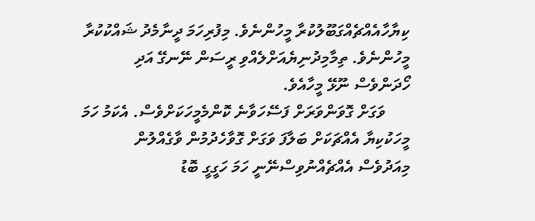ކިޔާހާއެއްޗެއްގަބޫލުކުރާ މީހުންނެވެ. މިފުރިހަމަ ދީނާމެދު ޝައްކުކުރާ މީހުންނެވެ. ތިމާމިދުނިޔެއަށްލެއްވި ރީސަން ނޭނގޭ އަދި ހޯދަންވެސް ނޫޅޭ މީހާއެވެ.
      ވަގަށް ގޮވަންވަރަށް ފަސޭހަވާނެ ކޮންމެމީހަކަށްވެސް. އެކަމު ހަމަ މީހަކުކިޔާ އެއްޗަކަށް ބަލާފަ ވަގަށް ގޮވާހެދުމުން ވާގެއްލުން މިއަދުވެސް އެއްޗެއްނުވިސްނޭނީ ހަމަ ހަގީގީ ބޮޑު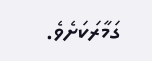ގަމާރަކަށެވެ.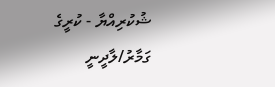ޝުކުރިއްޔާ - ކުރީގެ ގަމާރު/ލާދީނީ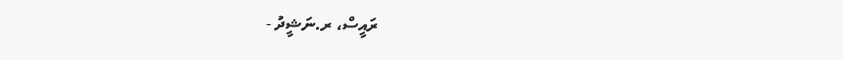ރައީސް، ރ.ނަޝީދު -